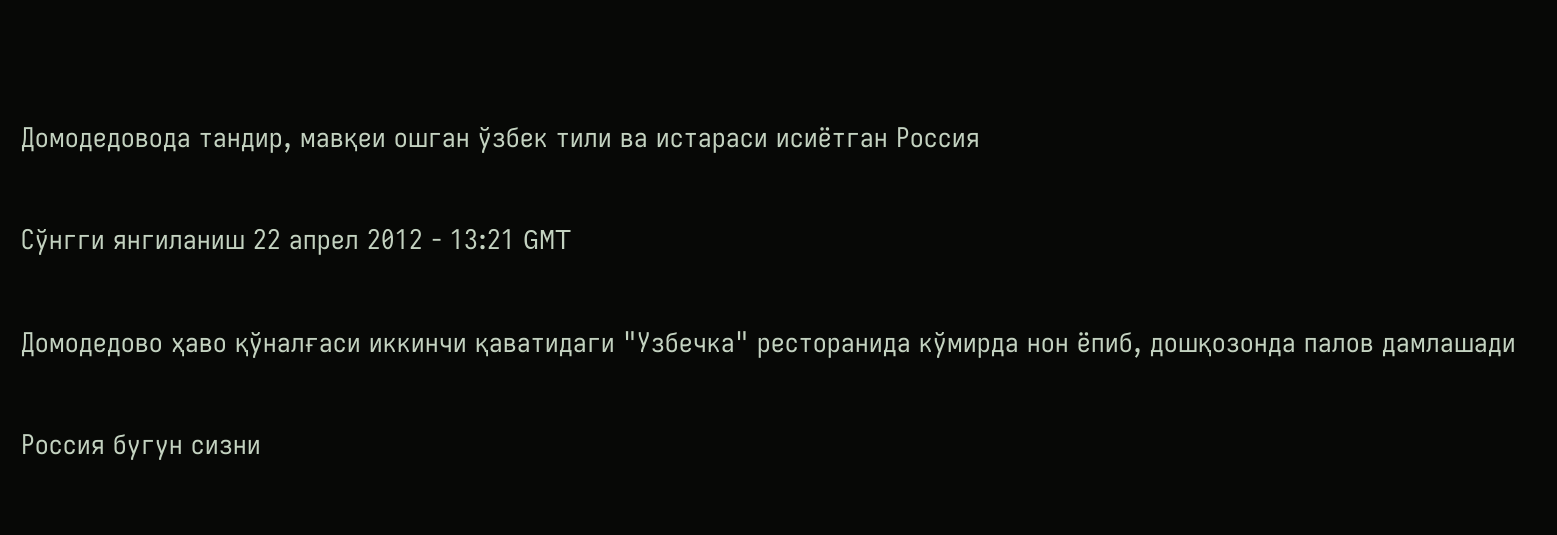Домодедовода тандир, мавқеи ошган ўзбек тили ва истараси исиётган Россия

Сўнгги янгиланиш 22 апрел 2012 - 13:21 GMT

Домодедово ҳаво қўналғаси иккинчи қаватидаги "Узбечка" ресторанида кўмирда нон ёпиб, дошқозонда палов дамлашади

Россия бугун сизни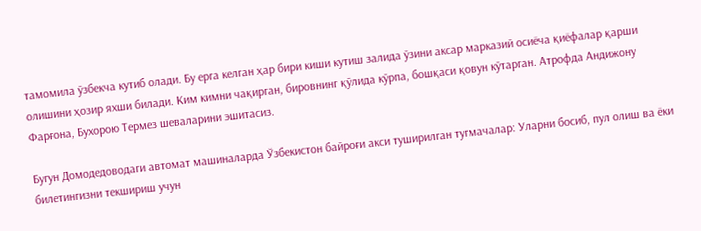тамомила ўзбекча кутиб олади. Бу ерга келган ҳар бири киши кутиш залида ўзини аксар марказий осиёча қиёфалар қарши олишини ҳозир яхши билади. Ким кимни чақирган, бировнинг қўлида кўрпа, бошқаси қовун кўтарган. Атрофда Андижону Фарғона, Бухорою Термез шеваларини эшитасиз.

Бугун Домодедоводаги автомат машиналарда Ўзбекистон байроғи акси туширилган тугмачалар: Уларни босиб, пул олиш ва ёки билетингизни текшириш учун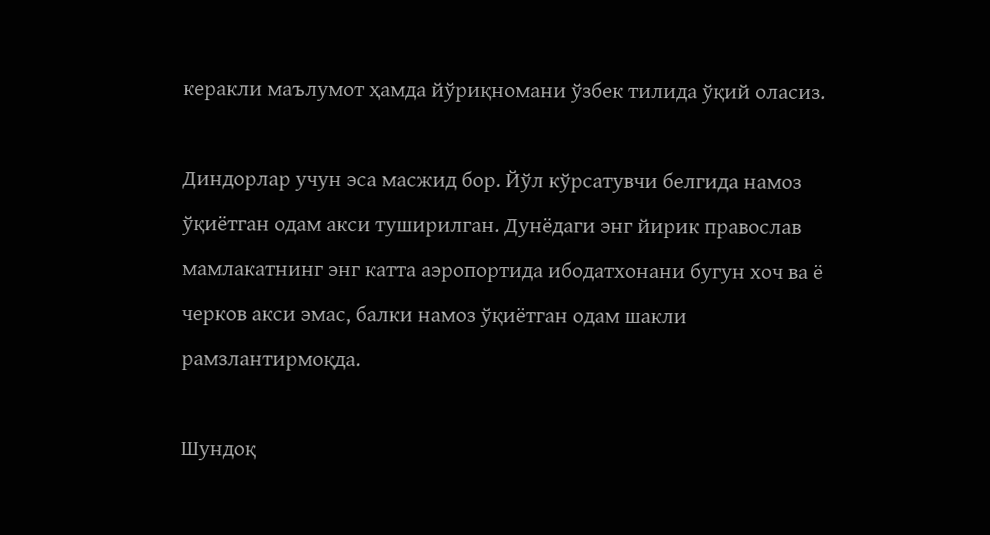керакли маълумот ҳамда йўриқномани ўзбек тилида ўқий оласиз.

Диндорлар учун эса масжид бор. Йўл кўрсатувчи белгида намоз ўқиётган одам акси туширилган. Дунёдаги энг йирик православ мамлакатнинг энг катта аэропортида ибодатхонани бугун хоч ва ё черков акси эмас, балки намоз ўқиётган одам шакли рамзлантирмоқда.

Шундоқ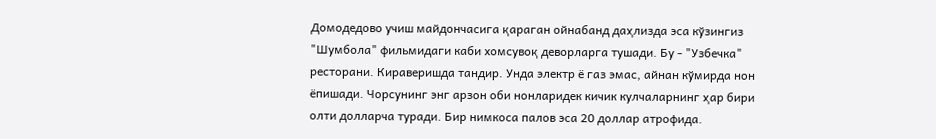Домодедово учиш майдончасига қараган ойнабанд даҳлизда эса кўзингиз "Шумбола" фильмидаги каби хомсувоқ деворларга тушади. Бу - "Узбечка" ресторани. Кираверишда тандир. Унда электр ё газ эмас, айнан кўмирда нон ёпишади. Чорсунинг энг арзон оби нонларидек кичик кулчаларнинг ҳар бири олти долларча туради. Бир нимкоса палов эса 20 доллар атрофида.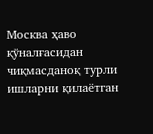Москва ҳаво қўналғасидан чиқмасданоқ турли ишларни қилаётган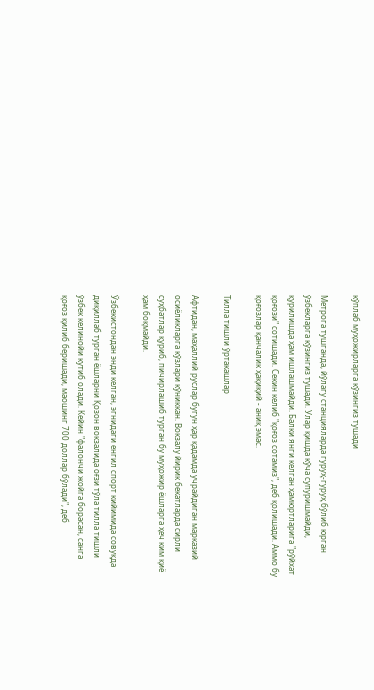кўплаб муҳожирларга кўзингиз тушади

Метрога тушганда, йўлагу станцияларда гуруҳ-гуруҳ бўлиб юрган ўзбекларга кўзингиз тушади. Улар қишда кўча супуришмайди, қурилишда ҳам ишлашмайди. Балки янги келган ҳамюртларига "рўйхат қоғози" сотишади. Секин келиб "қоғоз сотамиз", деб қолишади. Аммо бу қоғозлар қанчалик ҳақиқий - аниқ эмас.

Тилла тишли ўртакашлар

Афтидан, маҳаллий руслар бугун ҳар қадамда учрайдиган марказий осиёликларга кўзлари кўниккан. Вокзалу йирик бекатларда сирли суҳбатлар қуриб, пичирлашиб турган бу муҳожир ёшларга ҳеч ким қиё ҳам боқмайди.

Ўзбекистондан энди келган, эгнидаги енгил спорт кийимида совуқда диқиллаб турган ёшларни Қозон вокзалида оғзи тўла тилла тишли ўзбек келинойи кутиб олади. Кейин "фалончи жойга борасан, санга қоғоз қилиб беришади, маошинг 700 доллар бўлади", деб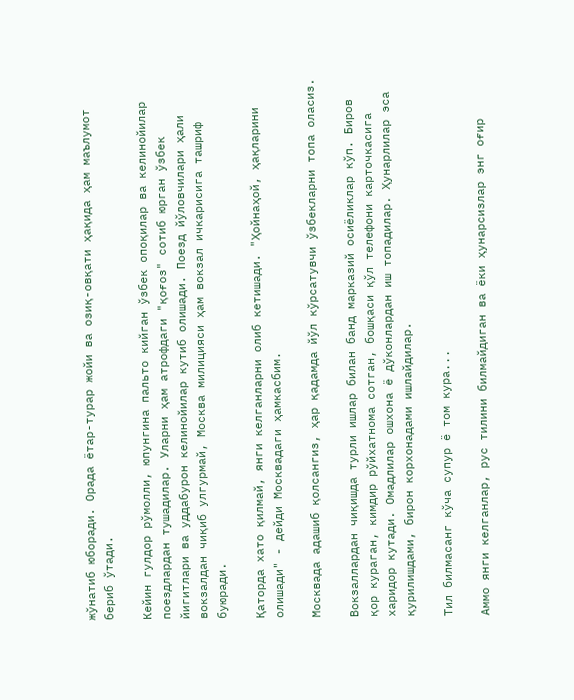жўнатиб юборади. Орада ётар-турар жойи ва озиқ-овқати ҳақида ҳам маълумот бериб ўтади.

Кейин гулдор рўмолли, юпунгина пальто кийган ўзбек опоқилар ва келинойилар поездлардан тушадилар. Уларни ҳам атрофдаги "қоғоз" сотиб юрган ўзбек йигитлари ва уддабурон келинойилар кутиб олишади. Поезд йўловчилари ҳали вокзалдан чиқиб улгурмай, Москва милицияси ҳам вокзал ичкарисига ташриф буюради.

Қаторда хато қилмай, янги келганларни олиб кетишади. "Ҳойнаҳой, ҳақларини олишади" - дейди Москвадаги ҳамкасбим.

Москвада адашиб қолсангиз, ҳар қадамда йўл кўрсатувчи ўзбекларни топа оласиз.

Вокзаллардан чиқишда турли ишлар билан банд марказий осиёликлар кўп. Биров қор кураган, кимдир рўйхатнома сотган, бошқаси қўл телефони карточкасига харидор кутади. Омадлилар ошхона ё дўконлардан иш топадилар. Ҳунарлилар эса қурилишдами, бирон корхонадами ишлайдилар.

Тил билмасанг кўча супур ё том кура...

Аммо янги келганлар, рус тилини билмайдиган ва ёки ҳунарсизлар энг оғир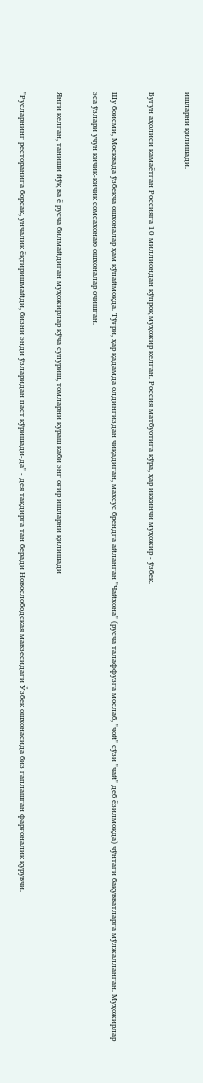ишларни қилишади.

Бугун аҳолиси камаётган Россияга 10 миллиондан кўпроқ муҳожир келган. Россия матбуотига кўра, ҳар иккинчи муҳожир - ўзбек.

Шу боисми, Москвада ўзбекча ошхоналар ҳам кўпаймоқда. Тўғри, ҳар қадамда олдингиздан чиқадиган, махсус брендга айланган "Чайхона" (русча талаффузга мослаб, "чой" сўзи "чай" деб ёзилмоқда) чўнтаги бақувватларга мўлжалланган. Муҳожирлар эса ўзлари учун кичик-кичик сомсахонаю ошхоналар очишган.

Янги келган, таниши йўқ ва ё русча билмайдиган муҳожирлар кўча супуриш, томларни кураш каби энг оғир ишларни қилишади

"Русларнинг ресторанига борсак, унчалик ёқтиришмайди, бизни энди ўзларидан паст кўришади-да" - дея тақдирга тан беради Новослободская мавзесидаги Ўзбек ошхонасида биз гаплашган фарғоналик қурувчи.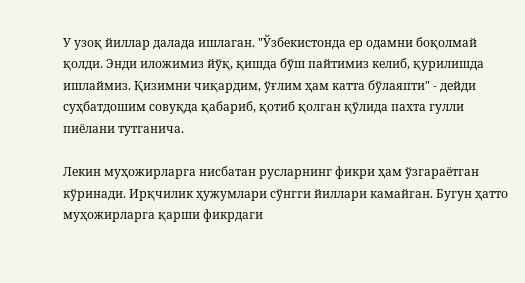У узоқ йиллар далада ишлаган. "Ўзбекистонда ер одамни боқолмай қолди. Энди иложимиз йўқ, қишда бўш пайтимиз келиб, қурилишда ишлаймиз. Қизимни чиқардим, ўғлим ҳам катта бўлаяпти" - дейди суҳбатдошим совуқда қабариб, қотиб қолган қўлида пахта гулли пиёлани тутганича.

Лекин муҳожирларга нисбатан русларнинг фикри ҳам ўзгараётган кўринади. Ирқчилик ҳужумлари сўнгги йиллари камайган. Бугун ҳатто муҳожирларга қарши фикрдаги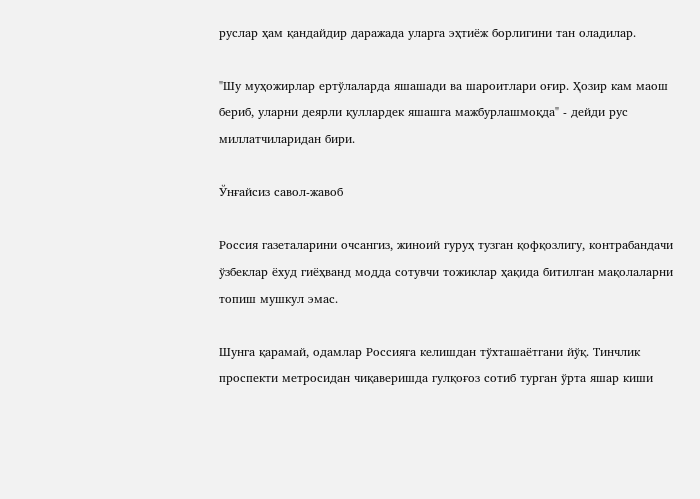руслар ҳам қандайдир даражада уларга эҳтиёж борлигини тан оладилар.

"Шу муҳожирлар ертўлаларда яшашади ва шароитлари оғир. Ҳозир кам маош бериб, уларни деярли қуллардек яшашга мажбурлашмоқда" - дейди рус миллатчиларидан бири.

Ўнғайсиз савол-жавоб

Россия газеталарини очсангиз, жиноий гуруҳ тузган қофқозлигу, контрабандачи ўзбеклар ёхуд гиёҳванд модда сотувчи тожиклар ҳақида битилган мақолаларни топиш мушкул эмас.

Шунга қарамай, одамлар Россияга келишдан тўхташаётгани йўқ. Тинчлик проспекти метросидан чиқаверишда гулқоғоз сотиб турган ўрта яшар киши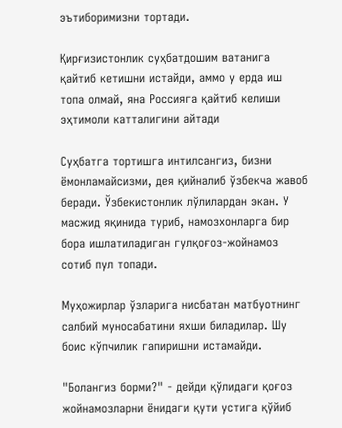эътиборимизни тортади.

Қирғизистонлик суҳбатдошим ватанига қайтиб кетишни истайди, аммо у ерда иш топа олмай, яна Россияга қайтиб келиши эҳтимоли катталигини айтади

Суҳбатга тортишга интилсангиз, бизни ёмонламайсизми, дея қийналиб ўзбекча жавоб беради. Ўзбекистонлик лўлилардан экан. У масжид яқинида туриб, намозхонларга бир бора ишлатиладиган гулқоғоз-жойнамоз сотиб пул топади.

Муҳожирлар ўзларига нисбатан матбуотнинг салбий муносабатини яхши биладилар. Шу боис кўпчилик гапиришни истамайди.

"Болангиз борми?" - дейди қўлидаги қоғоз жойнамозларни ёнидаги қути устига қўйиб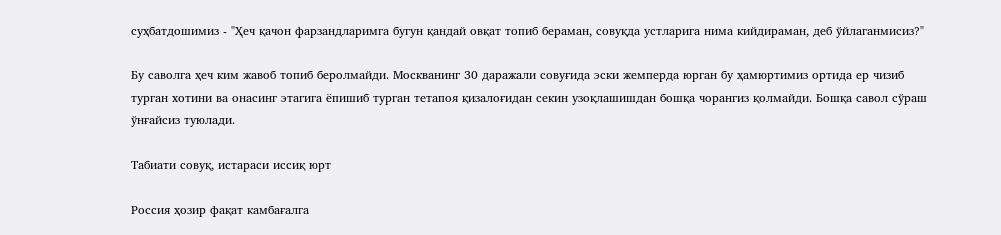суҳбатдошимиз - "Ҳеч қачон фарзандларимга бугун қандай овқат топиб бераман, совуқда устларига нима кийдираман, деб ўйлаганмисиз?"

Бу саволга ҳеч ким жавоб топиб беролмайди. Москванинг 30 даражали совуғида эски жемперда юрган бу ҳамюртимиз ортида ер чизиб турган хотини ва онасинг этагига ёпишиб турган тетапоя қизалоғидан секин узоқлашишдан бошқа чорангиз қолмайди. Бошқа савол сўраш ўнғайсиз туюлади.

Табиати совуқ, истараси иссиқ юрт

Россия ҳозир фақат камбағалга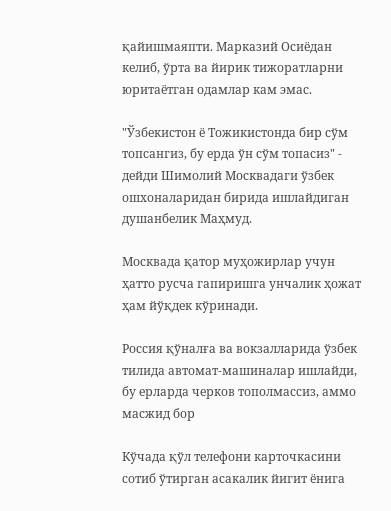қайишмаяпти. Марказий Осиёдан келиб, ўрта ва йирик тижоратларни юритаётган одамлар кам эмас.

"Ўзбекистон ё Тожикистонда бир сўм топсангиз, бу ерда ўн сўм топасиз" - дейди Шимолий Москвадаги ўзбек ошхоналаридан бирида ишлайдиган душанбелик Маҳмуд.

Москвада қатор муҳожирлар учун ҳатто русча гапиришга унчалик ҳожат ҳам йўқдек кўринади.

Россия қўналға ва вокзалларида ўзбек тилида автомат-машиналар ишлайди, бу ерларда черков тополмассиз, аммо масжид бор

Кўчада қўл телефони карточкасини сотиб ўтирган асакалик йигит ёнига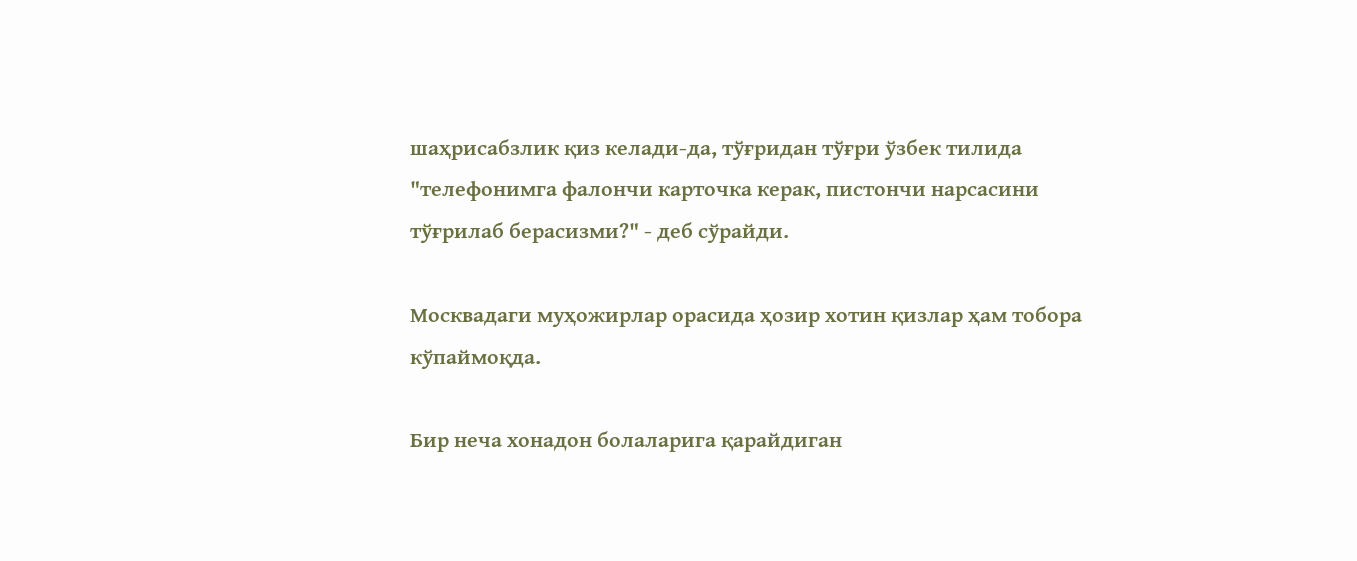шаҳрисабзлик қиз келади-да, тўғридан тўғри ўзбек тилида "телефонимга фалончи карточка керак, пистончи нарсасини тўғрилаб берасизми?" - деб сўрайди.

Москвадаги муҳожирлар орасида ҳозир хотин қизлар ҳам тобора кўпаймоқда.

Бир неча хонадон болаларига қарайдиган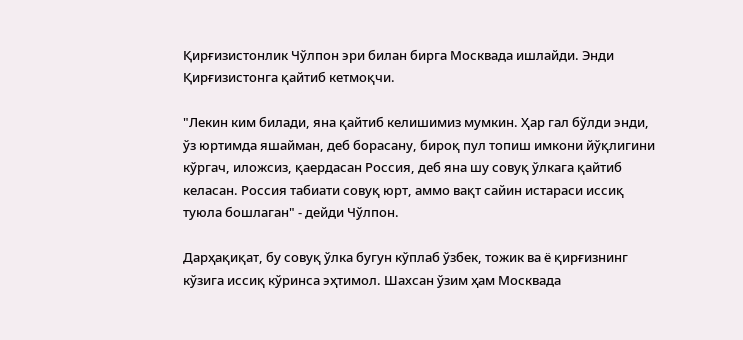Қирғизистонлик Чўлпон эри билан бирга Москвада ишлайди. Энди Қирғизистонга қайтиб кетмоқчи.

"Лекин ким билади, яна қайтиб келишимиз мумкин. Ҳар гал бўлди энди, ўз юртимда яшайман, деб борасану, бироқ пул топиш имкони йўқлигини кўргач, иложсиз, қаердасан Россия, деб яна шу совуқ ўлкага қайтиб келасан. Россия табиати совуқ юрт, аммо вақт сайин истараси иссиқ туюла бошлаган" - дейди Чўлпон.

Дарҳақиқат, бу совуқ ўлка бугун кўплаб ўзбек, тожик ва ё қирғизнинг кўзига иссиқ кўринса эҳтимол. Шахсан ўзим ҳам Москвада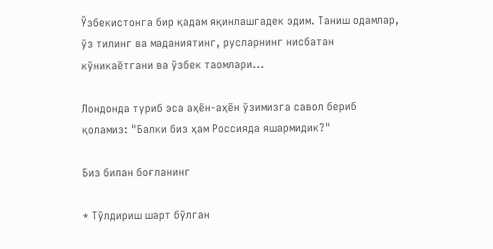Ўзбекистонга бир қадам яқинлашгадек эдим. Таниш одамлар, ўз тилинг ва маданиятинг, русларнинг нисбатан кўникаётгани ва ўзбек таомлари...

Лондонда туриб эса аҳён-аҳён ўзимизга савол бериб қоламиз: "Балки биз ҳам Россияда яшармидик?"

Биз билан боғланинг

* Тўлдириш шарт бўлган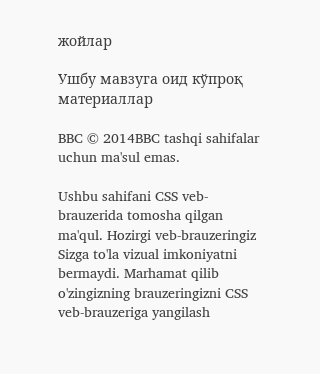жойлар

Ушбу мавзуга оид кўпроқ материаллар

BBC © 2014BBC tashqi sahifalar uchun ma'sul emas.

Ushbu sahifani CSS veb-brauzerida tomosha qilgan ma'qul. Hozirgi veb-brauzeringiz Sizga to'la vizual imkoniyatni bermaydi. Marhamat qilib o'zingizning brauzeringizni CSS veb-brauzeriga yangilash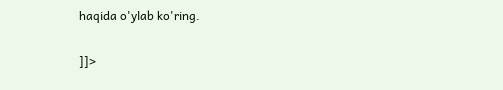haqida o'ylab ko'ring.

]]>